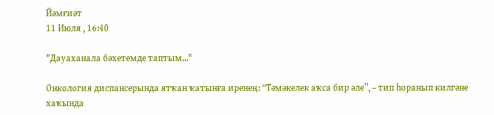Йәмғиәт
11 Июля , 16:40

"Дауаханала бәхетемде таптым..."

Онкология диспансерында ятҡан ҡатынға иренең: “Тәмәкелек аҡса бир әле”, – тип һоранып килгәне хаҡында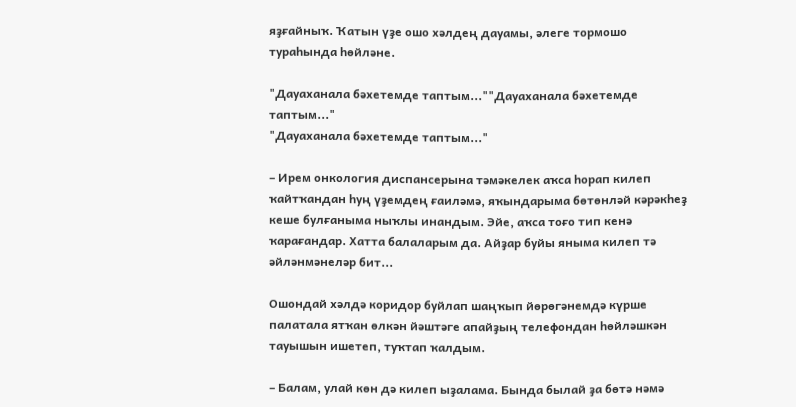яҙғайныҡ. Ҡатын үҙе ошо хәлдең дауамы, әлеге тормошо тураһында һөйләне.

"Дауаханала бәхетемде таптым...""Дауаханала бәхетемде таптым..."
"Дауаханала бәхетемде таптым..."

– Ирем онкология диспансерына тәмәкелек аҡса һорап килеп ҡайтҡандан һуң үҙемдең ғаиләмә, яҡындарыма бөтөнләй кәрәкһеҙ кеше булғаныма ныҡлы инандым. Эйе, аҡса тоғо тип кенә ҡарағандар. Хатта балаларым да. Айҙар буйы яныма килеп тә әйләнмәнеләр бит...

Ошондай хәлдә коридор буйлап шаңҡып йөрөгәнемдә күрше палатала ятҡан өлкән йәштәге апайҙың телефондан һөйләшкән тауышын ишетеп, туҡтап ҡалдым.

– Балам, улай көн дә килеп ыҙалама. Бында былай ҙа бөтә нәмә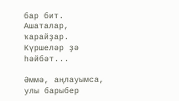бар бит. Ашаталар, ҡарайҙар. Күршеләр ҙә һәйбәт...

Әммә, аңлауымса, улы барыбер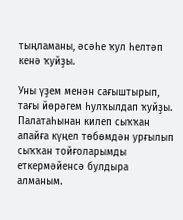тыңламаны, әсәһе ҡул һелтәп кенә ҡуйҙы.

Уны үҙем менән сағыштырып, тағы йөрәгем һулҡылдап ҡуйҙы. Палатаһынан килеп сыҡҡан апайға күңел төбөмдән урғылып сыҡҡан тойғоларымды еткермәйенсә булдыра алманым.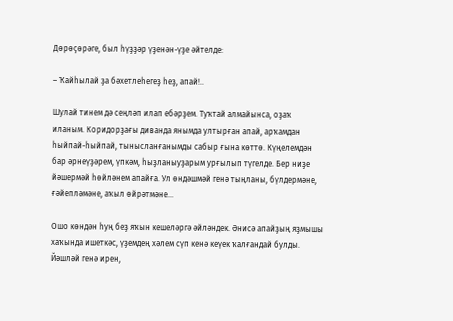Дөрөҫөрәге, был һүҙҙәр үҙенән-үҙе әйтелде:

– Ҡайһылай ҙа бәхетлеһегеҙ һеҙ, апай!..

Шулай тинем дә сеңләп илап ебәрҙем. Туҡтай алмайынса, оҙаҡ иланым. Коридорҙағы диванда янымда ултырған апай, арҡамдан һыйпай-һыйпай, тынысланғанымды сабыр ғына көттө. Күңелемдән бар әрнеүҙәрем, үпкәм, һыҙланыуҙарым урғылып түгелде. Бер ниҙе йәшермәй һөйләнем апайға. Ул өндәшмәй генә тыңланы, бүлдермәне, ғәйепләмәне, аҡыл өйрәтмәне...

Ошо көндән һуң беҙ яҡын кешеләргә әйләндек. Әнисә апайҙың яҙмышы хаҡында ишеткәс, үҙемдең хәлем сүп кенә кеүек ҡалғандай булды. Йәшләй генә ирен,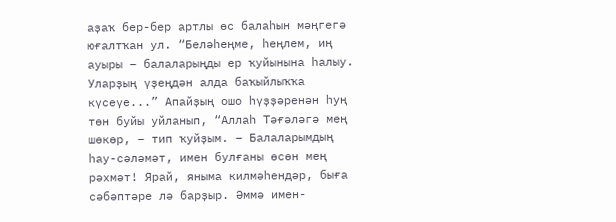аҙаҡ бер-бер артлы өс балаһын мәңгегә юғалтҡан ул. “Беләһеңме, һеңлем, иң ауыры – балаларыңды ер ҡуйынына һалыу. Уларҙың үҙеңдән алда баҡыйлыҡҡа күсеүе...” Апайҙың ошо һүҙҙәренән һуң төн буйы уйланып, “Аллаһ Тәғәләгә мең шөкөр, – тип ҡуйҙым. – Балаларымдың һау-сәләмәт, имен булғаны өсөн мең рәхмәт! Ярай, яныма килмәһендәр, быға сәбәптәре лә барҙыр. Әммә имен-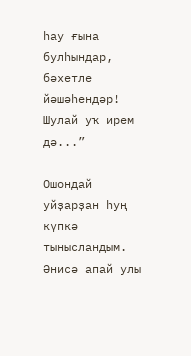һау ғына булһындар, бәхетле йәшәһендәр! Шулай уҡ ирем дә...”

Ошондай уйҙарҙан һуң күпкә тынысландым. Әнисә апай улы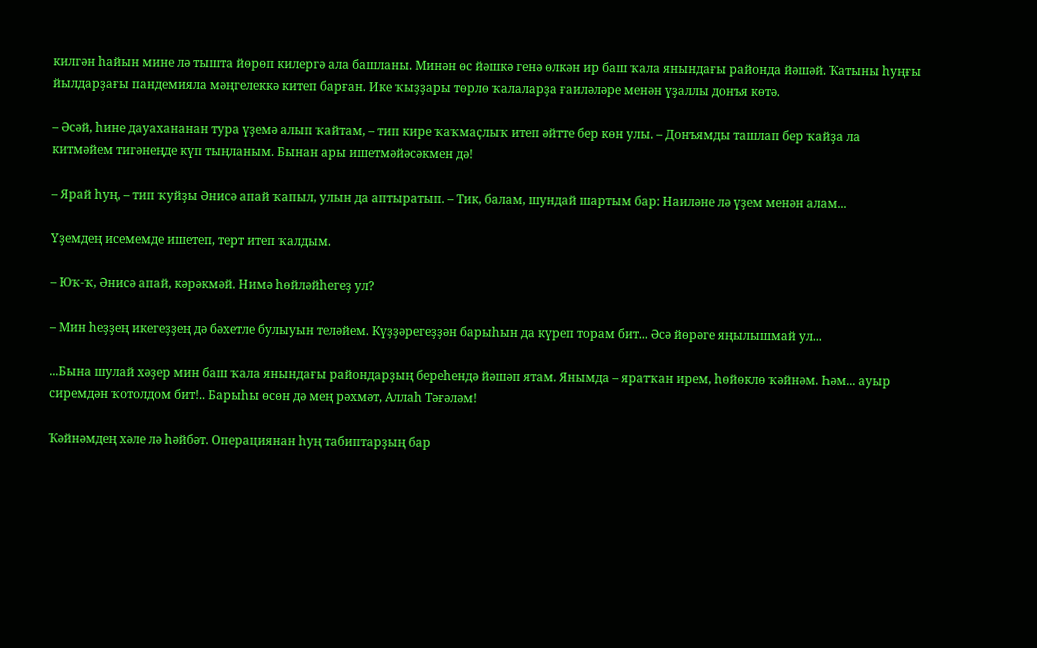килгән һайын мине лә тышта йөрөп килергә ала башланы. Минән өс йәшкә генә өлкән ир баш ҡала янындағы районда йәшәй. Ҡатыны һуңғы йылдарҙағы пандемияла мәңгелеккә китеп барған. Ике ҡыҙҙары төрлө ҡалаларҙа ғаиләләре менән үҙаллы донъя көтә.

– Әсәй, һине дауахананан тура үҙемә алып ҡайтам, – тип кире ҡаҡмаҫлыҡ итеп әйтте бер көн улы. – Донъямды ташлап бер ҡайҙа ла китмәйем тигәнеңде күп тыңланым. Бынан ары ишетмәйәсәкмен дә!

– Ярай һуң, – тип ҡуйҙы Әнисә апай ҡапыл, улын да аптыратып. – Тик, балам, шундай шартым бар: Наиләне лә үҙем менән алам...

Үҙемдең исемемде ишетеп, терт итеп ҡалдым.

– Юҡ-ҡ, Әнисә апай, кәрәкмәй. Нимә һөйләйһегеҙ ул?

– Мин һеҙҙең икегеҙҙең дә бәхетле булыуын теләйем. Күҙҙәрегеҙҙән барыһын да күреп торам бит... Әсә йөрәге яңылышмай ул...

...Бына шулай хәҙер мин баш ҡала янындағы райондарҙың береһендә йәшәп ятам. Янымда – яратҡан ирем, һөйөклө ҡәйнәм. Һәм... ауыр сиремдән ҡотолдом бит!.. Барыһы өсөн дә мең рәхмәт, Аллаһ Тәғәләм!

Ҡәйнәмдең хәле лә һәйбәт. Операциянан һуң табиптарҙың бар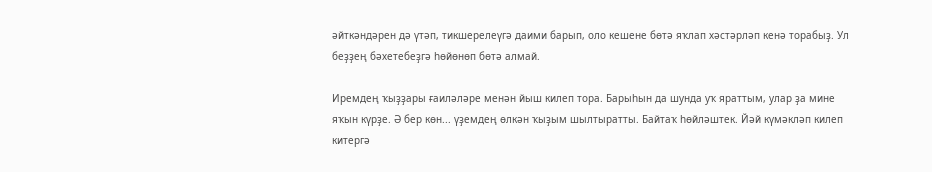әйткәндәрен дә үтәп, тикшерелеүгә даими барып, оло кешене бөтә яҡлап хәстәрләп кенә торабыҙ. Ул беҙҙең бәхетебеҙгә һөйөнөп бөтә алмай.

Иремдең ҡыҙҙары ғаиләләре менән йыш килеп тора. Барыһын да шунда уҡ яраттым, улар ҙа мине яҡын күрҙе. Ә бер көн... үҙемдең өлкән ҡыҙым шылтыратты. Байтаҡ һөйләштек. Йәй күмәкләп килеп китергә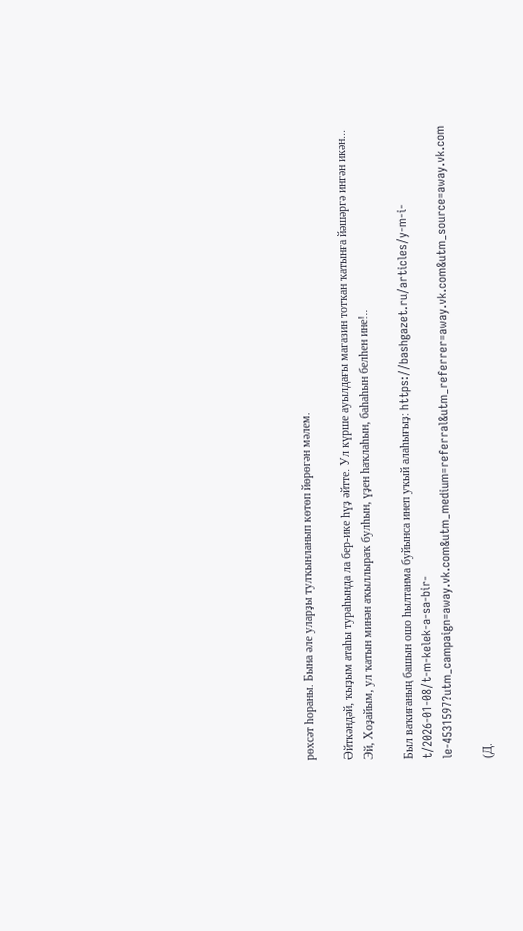рөхсәт һораны. Бына әле уларҙы тулҡынланып көтөп йөрөгән мәлем.

Әйткәндәй, ҡыҙым атаһы тураһында ла бер-ике һүҙ әйтте. Ул күрше ауылдағы магазин тотҡан ҡатынға йәшәргә ингән икән... Эй, Хоҙайым, ул ҡатын минән аҡыллыраҡ булһын, үҙен һаҡлаһын, баһаһын белһен ине!..

Был ваҡиғаның башын ошо һылтанма буйынса инеп уҡый алаһығыҙ: https://bashgazet.ru/articles/y-m-i-t/2026-01-08/t-m-kelek-a-sa-bir-le-4531597?utm_campaign=away.vk.com&utm_medium=referral&utm_referrer=away.vk.com&utm_source=away.vk.com

(Д.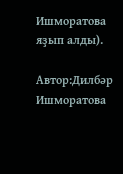Ишморатова яҙып алды).

Автор:Дилбәр Ишморатова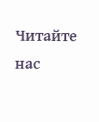Читайте нас